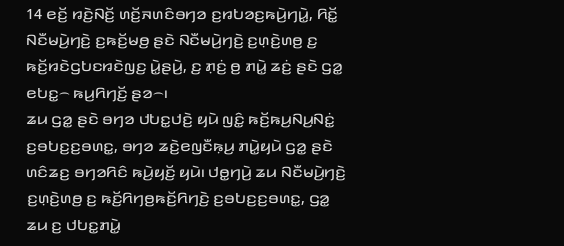14 ꤕꤢꤩ꤬ ꤙꤢꤧ꤬ꤡꤢꤩ꤬ ꤛꤢꤩ꤬ꤏꤛꤢꤨꤋꤚꤤ ꤢ꤬ꤙꤝꤤꤢ꤬ꤒꤣꤧ꤬ꤚꤣꤧ꤭, ꤖꤢꤩ꤭ ꤡꤢꤪꤗꤣꤧ꤬ꤚꤢꤧ꤬ ꤢ꤬ꤒꤢꤩ꤬ꤗꤥ꤬ ꤔꤢꤧ ꤡꤢꤪꤗꤣꤧ꤬ꤚꤢꤧ꤬ ꤢ꤬ꤛ꤫ꤢꤧ꤬ꤛꤥ꤬ ꤢ꤬ ꤒꤢꤩ꤬ꤙꤢꤧꤞꤝꤢꤙꤢꤧꤜꤢ꤬ ꤣꤧ꤭ꤔꤣꤧ꤬, ꤢ꤬ ꤊ꤫ꤢꤦ꤬ ꤥ꤬ ꤊꤣꤧ꤭ ꤘꤢꤦ꤬ ꤔꤢꤧ ꤞꤤ꤭ ꤕꤝꤢ꤭꤮ ꤒꤣ꤬ꤖꤚꤢꤩ꤬ ꤔꤤ꤮꤯
ꤘꤣ ꤞꤤ꤭ ꤔꤢꤧ ꤋꤚꤤ ꤓꤝꤢ꤭ꤓꤢꤧ꤬ ꤟꤣꤧ ꤜꤢꤨ꤭ ꤒꤢꤩ꤬ꤒꤣ꤬ꤡꤣ꤬ꤡꤢꤦ꤭ ꤢ꤬ꤋꤝꤢ꤬ꤢ꤬ꤋꤛꤢ꤭, ꤋꤚꤤ ꤘꤢꤧ꤬ꤕꤜꤢꤪꤒ꤫ꤣ꤬ ꤊꤣꤧ꤭ꤟꤣꤧ ꤞꤤ꤭ ꤔꤢꤧ ꤛꤢꤨꤘꤢ꤬ ꤋꤚꤤꤖꤢꤨ ꤒꤣꤧ꤬ꤟꤢꤩ꤬ ꤟꤣꤧ꤯ ꤓꤥ꤭ꤚꤣꤧ꤬ ꤘꤣ ꤡꤢꤪꤗꤣꤧ꤬ꤚꤢꤧ꤬ ꤢ꤬ꤛ꤫ꤢꤧ꤬ꤛꤥ꤬ ꤢ꤬ ꤒꤢꤩ꤬ꤖꤚꤥ꤬ꤒꤢꤩ꤬ꤖꤚꤢꤧ꤬ ꤢ꤬ꤋꤝꤢ꤬ꤢ꤬ꤋꤛꤢ꤭, ꤞꤤ꤭ ꤘꤣ ꤢ꤬ ꤓꤝꤢ꤭ꤊꤣꤧ꤭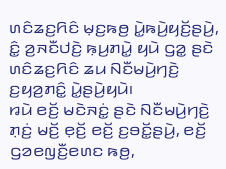ꤛꤢꤨꤘꤢ꤬ꤖꤢꤨ ꤗ꤫ꤢ꤬ꤒꤥ꤬ ꤣꤧ꤭ꤒꤣꤧ꤬ꤟꤢꤩ꤬ꤔꤣꤧ꤬, ꤢꤨ꤭ ꤤ꤬ꤏꤢꤪꤓꤢꤧ꤬ ꤒ꤫ꤣ꤬ꤊꤣꤧ꤭ ꤟꤣꤧ ꤞꤤ꤭ ꤔꤢꤧ ꤛꤢꤨꤘꤢ꤬ꤖꤢꤨ ꤘꤣ ꤡꤢꤪꤗꤣꤧ꤬ꤚꤢꤧ꤬ ꤢ꤬ꤟꤤ꤬ꤊꤢꤨ꤭ ꤣꤧ꤭ꤔꤣꤧ꤬ꤟꤣꤧ꤯
ꤙꤣꤧ ꤕꤢꤩ꤬ ꤗꤢꤧꤏꤢꤦ꤭ ꤔꤢꤧ ꤡꤢꤪꤗꤣꤧ꤬ꤚꤢꤧ꤬ ꤊ꤫ꤢꤦ꤬ ꤗꤢꤩ꤬ ꤕ꤫ꤢꤩ꤬ ꤕꤢꤩ꤬ ꤢ꤬ꤋꤢꤩ꤭ꤔꤣꤧ꤬, ꤕꤢꤩ꤬ ꤞꤤꤕꤜꤢꤪ꤬ꤕꤛꤢ ꤒꤥ꤬,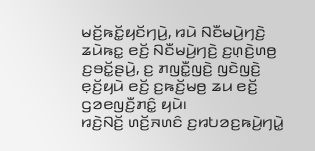ꤗꤢꤩ꤬ꤒꤢꤩ꤭ꤟꤢꤩꤚꤣꤧ꤬, ꤙꤣꤧ ꤡꤢꤪꤗꤣꤧ꤬ꤚꤢꤧ꤬ ꤘꤣꤧꤒꤢ꤭ ꤕꤢꤩ꤬ ꤡꤢꤪꤗꤣꤧ꤬ꤚꤢꤧ꤬ ꤢ꤬ꤛ꤫ꤢꤧ꤬ꤛꤥ꤬ ꤢ꤬ꤋꤢꤩ꤭ꤔꤣꤧ꤬, ꤢ꤬ ꤊꤜꤢꤪ꤭ꤜꤢꤧ꤬ ꤜꤢꤧꤜꤢꤧ꤬ ꤕ꤫ꤢꤩ꤬ꤟꤣꤧ ꤕꤢꤩ꤬ ꤢ꤬ꤒꤢꤩ꤬ꤗꤥ꤬ ꤘꤣ ꤕꤢꤩ꤬ ꤞꤤꤕꤜꤢꤪ꤬ꤊꤢꤨ꤭ ꤟꤣꤧ꤯
ꤙꤢꤧ꤬ꤡꤢꤩ꤬ ꤛꤢꤩ꤬ꤏꤛꤢꤨ ꤢ꤬ꤙꤝꤤꤢ꤬ꤒꤣꤧ꤬ꤚꤣꤧ꤭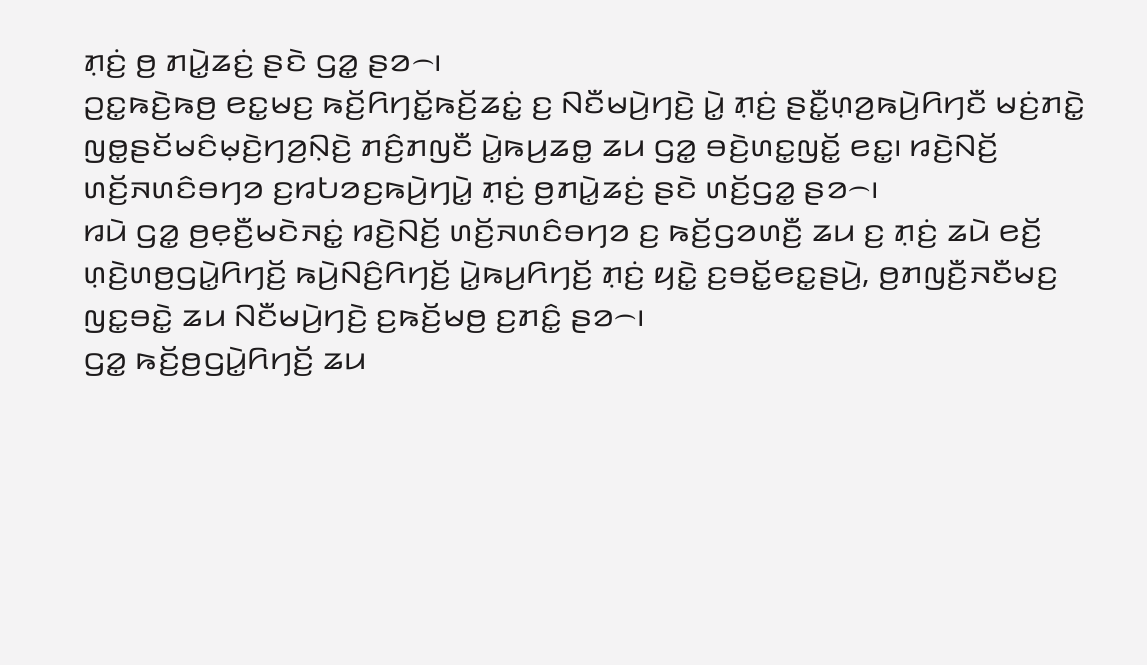ꤊ꤫ꤢꤦ꤬ ꤥ꤬ ꤊꤣꤧ꤭ꤘꤢꤦ꤬ ꤔꤢꤧ ꤞꤤ꤭ ꤔꤤ꤮꤯
ꤑꤢ꤭ꤒꤢꤧ꤬ꤒꤥ꤬ ꤕꤢ꤭ꤗꤢ꤬ ꤒꤢꤩ꤬ꤖꤚꤢꤩ꤭ꤒꤢꤩ꤬ꤘꤢꤦ꤭ ꤢ꤬ ꤡꤢꤪꤗꤣꤧ꤬ꤚꤢꤧ꤬ ꤣꤧ꤭ ꤊ꤫ꤢꤦ꤬ ꤔꤢꤪ꤭ꤛ꤫ꤤ꤬ꤒꤣꤧ꤬ꤖꤚꤢꤪ ꤗꤢꤦ꤬ꤊꤢꤧ꤭ ꤜꤥ꤭ꤔꤢꤩꤗꤢꤨꤗ꤫ꤢꤧ꤬ꤚꤤ꤬ꤡ꤫ꤢꤧ꤬ ꤊꤢꤨ꤬ꤊꤜꤢꤪ ꤣꤧ꤭ꤒꤣ꤬ꤘꤥ꤭ ꤘꤣ ꤞꤤ꤭ ꤋꤢꤧ꤬ꤛꤢ꤭ꤜꤢꤩ꤭ ꤕꤢ꤭꤯ ꤙꤢꤧ꤬ꤡꤢꤩ꤬ ꤛꤢꤩ꤬ꤏꤛꤢꤨꤋꤚꤤ ꤢ꤬ꤙꤝꤤꤢ꤬ꤒꤣꤧ꤬ꤚꤣꤧ꤭ ꤊ꤫ꤢꤦ꤬ ꤥ꤬ꤊꤣꤧ꤭ꤘꤢꤦ꤬ ꤔꤢꤧ ꤛꤢꤩ꤬ꤞꤤ꤭ ꤔꤤ꤮꤯
ꤙꤣꤧ ꤞꤤ꤭ ꤥ꤬ꤕ꤫ꤢꤪ꤬ꤗꤢꤧꤏꤢꤦ꤭ ꤙꤢꤧ꤬ꤡꤢꤩ꤬ ꤛꤢꤩ꤬ꤏꤛꤢꤨꤋꤚꤤ ꤢ꤬ ꤒꤢꤩ꤬ꤞꤤꤛꤢꤪ꤬ ꤘꤣ ꤢ꤬ ꤊ꤫ꤢꤦ꤬ ꤘꤣꤧ ꤕꤢꤩ꤬ ꤛ꤫ꤢꤧ꤬ꤛꤥ꤬ꤞꤣꤧ꤭ꤖꤚꤢꤩ꤬ ꤒꤣꤧ꤬ꤡꤢꤨ꤬ꤖꤚꤢꤩ꤬ ꤣꤧ꤭ꤒꤣ꤬ꤖꤚꤢꤩ꤬ ꤊ꤫ꤢꤦ꤬ ꤟꤢꤧ꤭ ꤢ꤬ꤋꤢꤩ꤭ꤕꤢ꤭ꤔꤣꤧ꤬, ꤥ꤬ꤊꤜꤢꤪ꤬ꤏꤢꤪꤗꤢ꤬ ꤜꤢ꤭ꤋꤢꤧ꤭ ꤘꤣ ꤡꤢꤪꤗꤣꤧ꤬ꤚꤢꤧ꤬ ꤢ꤬ꤒꤢꤩ꤬ꤗꤥ꤬ ꤢ꤬ꤊꤢꤨ꤭ ꤔꤤ꤮꤯
ꤞꤤ꤭ ꤒꤢꤩ꤬ꤥ꤬ꤞꤣꤧ꤭ꤖꤚꤢꤩ꤬ ꤘꤣ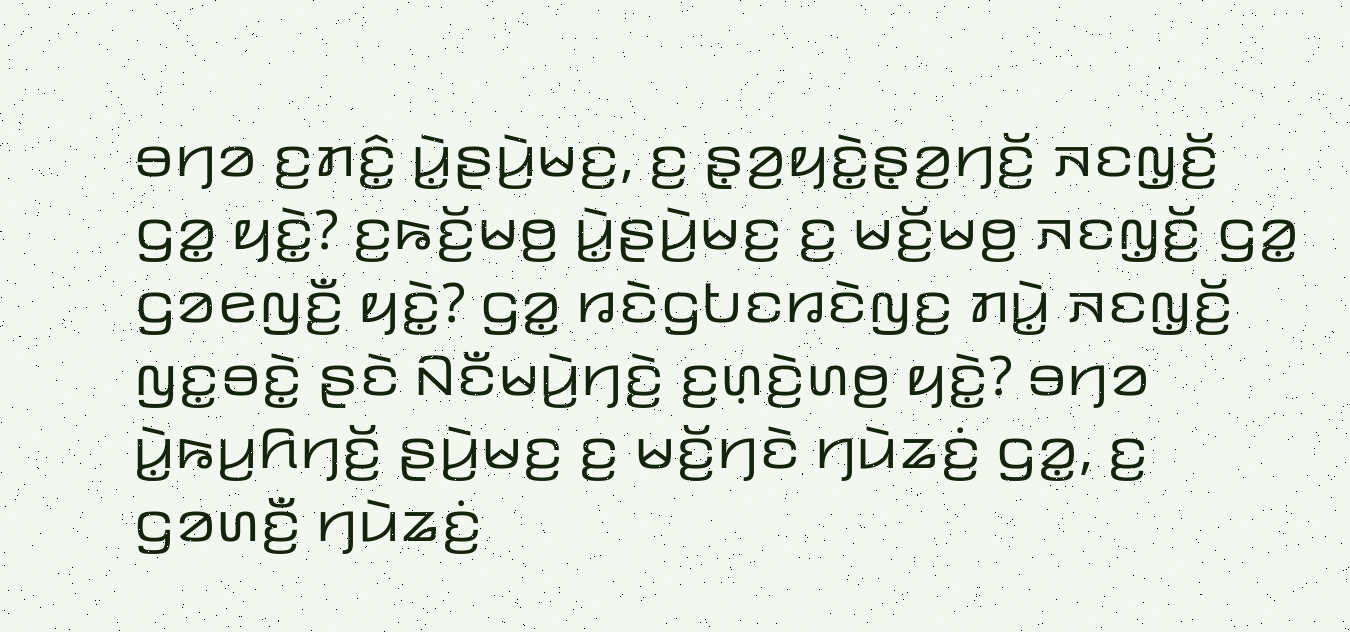ꤋꤚꤤ ꤢ꤬ꤊꤢꤨ꤭ ꤣꤧ꤭ꤔꤣꤧ꤬ꤗꤢ꤬, ꤢ꤬ ꤔ꤫ꤤ꤬ꤟꤢꤧ꤭ꤔ꤫ꤤ꤬ꤚꤢꤩ꤬ ꤏꤢꤜ꤫ꤢꤩ꤬ ꤞꤤ꤭ ꤟꤢꤧ꤭? ꤢ꤬ꤒꤢꤩ꤬ꤗꤥ꤬ ꤣꤧ꤭ꤔꤣꤧ꤬ꤗꤢ꤬ ꤢ꤬ ꤗꤢꤩ꤬ꤗꤥ꤬ ꤏꤢꤜ꤫ꤢꤩ꤬ ꤞꤤ꤭ ꤞꤤꤕꤜꤢꤪ꤬ ꤟꤢꤧ꤭? ꤞꤤ꤭ ꤙꤢꤧꤞꤝꤢꤙꤢꤧꤜꤢ꤬ ꤊꤣꤧ꤭ ꤏꤢꤜ꤫ꤢꤩ꤬ ꤜꤢ꤭ꤋꤢꤧ꤭ ꤔꤢꤧ ꤡꤢꤪꤗꤣꤧ꤬ꤚꤢꤧ꤬ ꤢ꤬ꤛ꤫ꤢꤧ꤬ꤛꤥ꤬ ꤟꤢꤧ꤭? ꤋꤚꤤ ꤣꤧ꤭ꤒꤣ꤬ꤖꤚꤢꤩ꤬ ꤔꤣꤧ꤬ꤗꤢ꤬ ꤢ꤬ ꤗꤢꤩ꤬ꤚꤢꤧ ꤚꤣꤧꤘꤢꤦ꤬ ꤞꤤ꤭, ꤢ꤬ ꤞꤤꤛꤢꤪ꤬ ꤚꤣꤧꤘꤢꤦ꤬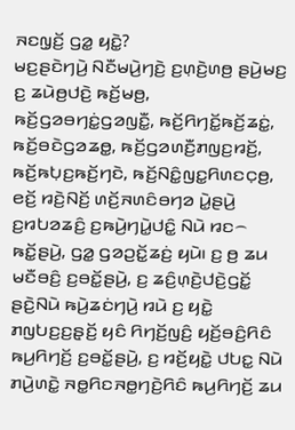ꤏꤢꤜ꤫ꤢꤩ꤬ ꤞꤤ꤭ ꤟꤢꤧ꤭?
ꤗꤢ꤬ꤔꤢꤧꤚꤣꤧ꤬ ꤡꤢꤪꤗꤣꤧ꤬ꤚꤢꤧ꤬ ꤢ꤬ꤛ꤫ꤢꤧ꤬ꤛꤥ꤬ ꤔꤣꤧ꤬ꤗꤢ꤬ ꤢ꤬ ꤘꤣꤧꤥ꤬ꤓꤢꤧ꤬ ꤒꤢꤩ꤬ꤗꤥ꤬, ꤒꤢꤩ꤬ꤞꤤꤋꤚꤢꤦ꤭ꤞꤤꤜꤢꤪ꤭, ꤒꤢꤩ꤬ꤖꤚꤢꤩ꤭ꤒꤢꤩ꤬ꤘꤢꤦ꤭, ꤒꤢꤩ꤬ꤋꤢꤧꤞꤤꤘꤥ꤭, ꤒꤢꤩ꤬ꤞꤤꤛꤢꤪ꤬ꤊꤜꤢ꤬ꤙꤢꤩ꤬, ꤒꤢꤩ꤬ꤒꤝ꤫ꤢ꤬ꤒꤢꤩ꤬ꤚꤢꤧ, ꤒꤢꤩ꤬ꤡꤢꤨ꤭ꤜꤢ꤭ꤖꤛꤢꤍ꤫ꤥ꤬,
ꤕꤢꤩ꤬ ꤙꤢꤧ꤬ꤡꤢꤩ꤬ ꤛꤢꤩ꤬ꤏꤛꤢꤨꤋꤚꤤ ꤣꤧ꤭ꤔꤣꤧ꤬ ꤢ꤬ꤙꤝꤤꤘꤢꤨ꤬ ꤢ꤬ꤒꤣꤧ꤬ꤚꤣꤧ꤭ꤓꤢꤨ꤭ ꤡꤣꤧ ꤙꤢ꤮ ꤒꤢꤩ꤭ꤔꤣꤧ꤬, ꤞꤤ꤭ ꤞꤤꤑꤢꤩ꤭ꤘꤢꤦ꤬ ꤟꤣꤧ꤯ ꤢ꤬ ꤥ꤬ ꤘꤣ ꤗꤢꤪꤋꤢꤨ꤬ ꤢ꤬ꤋꤢꤩ꤭ꤔꤣꤧ꤬, ꤢ꤬ ꤘꤢꤨ꤬ꤛ꤫ꤢꤧ꤬ꤓꤢꤧ꤬ꤞꤢꤩ꤭ ꤔꤢꤧ꤬ꤡꤣꤧ ꤒꤣꤧ꤬ꤘꤢꤦꤚꤣꤧ꤬ ꤙꤣꤧ ꤢ꤬ ꤟꤢꤧ꤭ ꤊꤜꤝꤢ꤬ꤢ꤬ꤔ꤫ꤢꤩ꤬ ꤟꤢꤨ ꤖꤚꤢꤩ꤬ꤜꤢꤨ꤬ ꤟꤢꤩ꤬ꤋꤢꤨ꤬ꤖꤢꤨ ꤒꤣ꤬ꤖꤚꤢꤩ꤬ ꤢ꤬ꤋꤢꤩ꤭ꤔꤣꤧ꤬, ꤢ꤬ ꤙꤢꤩ꤬ꤟꤢꤧ꤭ ꤓꤝꤢ꤭ ꤡꤣꤧ ꤊꤣꤧ꤬ꤛꤢꤧ꤭ ꤏꤥ꤭ꤖꤢꤏꤥ꤭ꤚꤢꤧ꤬ꤖꤢꤨ ꤒꤣ꤬ꤖꤚꤢꤩ꤬ ꤘꤣ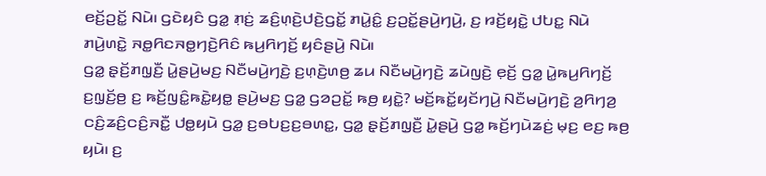ꤕꤢꤩ꤬ꤑꤢꤩ꤭ ꤡꤣꤧ꤯ ꤞꤢꤧꤟꤢꤨ ꤞꤤ꤭ ꤊ꤫ꤢꤦ꤬ ꤘꤢꤨ꤬ꤛ꤫ꤢꤧ꤬ꤓꤢꤧ꤬ꤞꤢꤩ꤭ ꤊꤣꤧ꤭ꤢꤨ꤭ ꤢ꤬ꤑꤢꤩ꤭ꤔꤣꤧ꤬ꤚꤣꤧ꤬, ꤢ꤬ ꤙꤢꤩ꤬ꤟꤢꤧ꤭ ꤓꤝꤢ꤭ ꤡꤣꤧ ꤊꤣꤧ꤬ꤛꤢꤧ꤭ ꤏꤥ꤭ꤖꤢꤏꤥ꤭ꤚꤢꤧ꤬ꤖꤢꤨ ꤒꤣ꤬ꤖꤚꤢꤩ꤬ ꤟꤢꤨꤔꤣꤧ꤬ ꤡꤣꤧ꤯
ꤞꤤ꤭ ꤔ꤫ꤢꤩ꤬ꤊꤜ꤫ꤢꤪ꤬ ꤣꤧ꤭ꤔꤣꤧ꤬ꤗꤢ꤬ ꤡꤢꤪꤗꤣꤧ꤬ꤚꤢꤧ꤬ ꤢ꤬ꤛ꤫ꤢꤧ꤬ꤛꤥ꤬ ꤘꤣ ꤡꤢꤪꤗꤣꤧ꤬ꤚꤢꤧ꤬ ꤘꤣꤧꤜꤢꤧ꤬ ꤕ꤫ꤢꤩ꤬ ꤞꤤ꤭ ꤣꤧ꤭ꤒꤣ꤬ꤖꤚꤢꤩ꤬ ꤢ꤬ꤜ꤫ꤢꤩ꤬ꤥ꤬ ꤢ꤬ ꤒꤢꤩ꤬ꤜꤢꤨ꤭ꤒꤢꤧ꤭ꤟꤥ꤭ ꤔꤣꤧ꤬ꤗꤢ꤬ ꤞꤤ꤭ ꤞꤤꤑꤢꤩ꤭ ꤒꤥ꤬ ꤟꤢꤧ꤭? ꤗꤢꤩ꤬ꤒꤢꤩ꤭ꤟꤢꤩꤚꤣꤧ꤬ ꤡꤢꤪꤗꤣꤧ꤬ꤚꤢꤧ꤬ ꤤ꤬ꤖꤚꤤ꤬ ꤍꤢꤨ꤬ꤘꤢꤨ꤬ꤍꤢꤨ꤬ꤏꤢꤪ꤭ ꤓꤥ꤭ꤟꤣꤧ ꤞꤤ꤭ ꤢ꤬ꤋꤝꤢ꤬ꤢ꤬ꤋꤛꤢ꤭, ꤞꤤ꤭ ꤔ꤫ꤢꤩ꤬ꤊꤜ꤫ꤢꤪ꤬ ꤣꤧ꤭ꤔꤣꤧ꤬ ꤞꤤ꤭ ꤒꤢꤩ꤬ꤚꤣꤧꤘꤢꤦ꤬ ꤗ꤫ꤢ꤬ ꤕꤢ꤬ ꤒꤥ꤬ ꤟꤣꤧ꤯ ꤢ꤬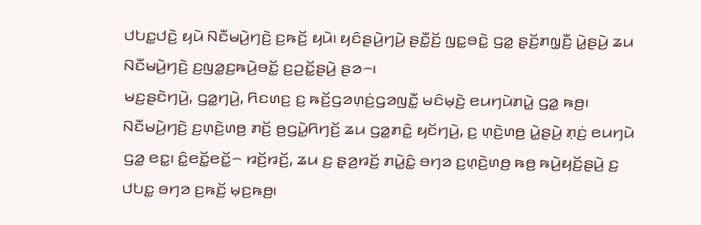ꤓꤝꤢ꤭ꤓꤢꤧ꤬ ꤟꤣꤧ ꤡꤢꤪꤗꤣꤧ꤬ꤚꤢꤧ꤬ ꤢ꤬ꤒꤢꤩ꤬ ꤟꤣꤧ꤯ ꤟꤢꤨꤔꤣꤧ꤬ꤚꤣꤧ꤬ ꤔꤢꤪ꤭ꤢꤩ꤬ ꤜꤢ꤭ꤋꤢꤧ꤭ ꤞꤤ꤭ ꤔ꤫ꤢꤩ꤬ꤊꤜ꤫ꤢꤪ꤬ ꤣꤧ꤭ꤔꤣꤧ꤬ ꤘꤣ ꤡꤢꤪꤗꤣꤧ꤬ꤚꤢꤧ꤬ ꤢ꤬ꤜꤤ꤭ꤢ꤬ꤒꤣꤧ꤬ꤋꤢꤩ꤭ ꤢ꤬ꤑꤢꤩ꤭ꤔꤣꤧ꤬ ꤔꤤ꤮꤯
ꤗꤢ꤬ꤔꤢꤧꤚꤣꤧ꤬, ꤞꤤ꤭ꤚꤣꤧ꤬, ꤖꤢꤛꤢ꤬ ꤢ꤬ ꤒꤢꤩ꤬ꤞꤤꤛ꤫ꤢꤦ꤬ꤞꤤꤜꤢꤪ꤭ ꤗꤢꤨꤗ꤫ꤢꤧ꤬ ꤕꤣꤚꤣꤧꤊꤣꤧ꤭ ꤞꤤ꤭ ꤒꤥ꤬꤯ ꤡꤢꤪꤗꤣꤧ꤬ꤚꤢꤧ꤬ ꤢ꤬ꤛ꤫ꤢꤧ꤬ꤛꤥ꤬ ꤊꤢꤩ꤬ ꤥ꤬ꤞꤣꤧ꤭ꤖꤚꤢꤩ꤬ ꤘꤣ ꤞꤤ꤭ꤊꤢꤨ꤭ ꤟꤢꤩꤚꤣꤧ꤬, ꤢ꤬ ꤛ꤫ꤢꤧ꤬ꤛꤥ꤬ ꤣꤧ꤭ꤔꤣꤧ꤬ ꤊ꤫ꤢꤦ꤬ ꤕꤣꤚꤣꤧ ꤞꤤ꤭ ꤕꤢ꤭꤯ ꤢꤨ꤭ꤕꤢꤩ꤭ꤕꤢꤩ꤭꤮ ꤙꤢꤩ꤬ꤙꤢꤩ꤬, ꤘꤣ ꤢ꤬ ꤔ꤫ꤤ꤬ꤙꤢꤩ꤬ ꤊꤣꤧ꤭ꤢꤨ꤭ ꤋꤚꤤ ꤢ꤬ꤛ꤫ꤢꤧ꤬ꤛꤥ꤬ ꤒꤥ꤬ ꤒꤣꤧ꤬ꤟꤢꤩ꤬ꤔꤣꤧ꤬ ꤢ꤬ ꤓꤝꤢ꤭ ꤋꤚꤤ ꤢ꤬ꤒꤢꤩ꤬ ꤗ꤫ꤢ꤬ꤒꤥ꤬꤯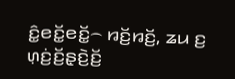ꤢꤨ꤭ꤕꤢꤩ꤭ꤕꤢꤩ꤭꤮ ꤙꤢꤩ꤬ꤙꤢꤩ꤬, ꤘꤣ ꤢ꤬ ꤛ꤫ꤢꤦ꤬ꤢꤩ꤬ꤔ꤫ꤢꤧ꤬ꤢꤩ꤬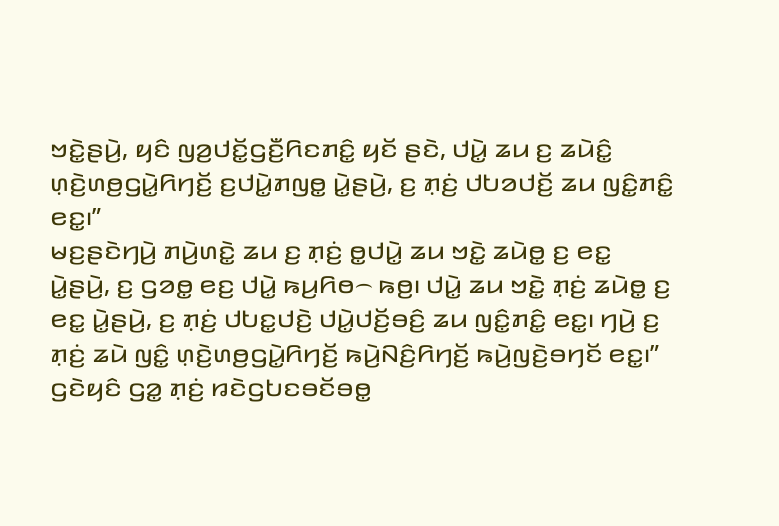ꤠꤢꤧ꤭ꤔꤣꤧ꤬, ꤟꤢꤨ ꤜꤤ꤬ꤓꤢꤩ꤭ꤞꤢꤪ꤬ꤖꤢꤊꤢꤨ꤭ ꤟꤢꤩ ꤔꤢꤧ, ꤓꤣꤧ꤭ ꤘꤣ ꤢ꤬ ꤘꤣꤧꤢꤨ꤭ ꤛ꤫ꤢꤧ꤬ꤛꤥ꤬ꤞꤣꤧ꤭ꤖꤚꤢꤩ꤬ ꤢ꤬ꤓꤣꤧ꤭ꤊꤜꤥ꤭ ꤣꤧ꤭ꤔꤣꤧ꤬, ꤢ꤬ ꤊ꤫ꤢꤦ꤬ ꤓꤝꤤꤓꤢꤩ꤬ ꤘꤣ ꤜꤢꤨ꤭ꤊꤢꤨ꤭ ꤕꤢ꤭꤯”
ꤗꤢ꤬ꤔꤢꤧꤚꤣꤧ꤬ ꤊꤣꤧ꤬ꤛꤢꤧ꤭ ꤘꤣ ꤢ꤬ ꤊ꤫ꤢꤦ꤬ ꤥ꤭ꤓꤣꤧ꤭ ꤘꤣ ꤠꤢꤧ꤭ ꤘꤣꤧꤥ꤭ ꤢ꤬ ꤕꤢ꤭ ꤣꤧ꤭ꤔꤣꤧ꤬, ꤢ꤬ ꤞꤤꤥ꤭ ꤕꤢ꤬ ꤓꤣꤧ꤭ ꤒꤣ꤬ꤖꤥ꤮ ꤒꤥ꤬꤯ ꤓꤣꤧ꤭ ꤘꤣ ꤠꤢꤧ꤭ ꤊ꤫ꤢꤦ꤬ ꤘꤣꤧꤥ꤭ ꤢ꤬ ꤕꤢ꤭ ꤣꤧ꤭ꤔꤣꤧ꤬, ꤢ꤬ ꤊ꤫ꤢꤦ꤬ ꤓꤝꤢ꤭ꤓꤢꤧ꤬ ꤓꤣꤧ꤭ꤓꤢꤩ꤬ꤋꤢꤨ꤬ ꤘꤣ ꤜꤢꤨ꤭ꤊꤢꤨ꤭ ꤕꤢ꤭꤯ ꤚꤣꤧ꤬ ꤢ꤬ ꤊ꤫ꤢꤦ꤬ ꤘꤣꤧ ꤜꤢꤨ꤭ ꤛ꤫ꤢꤧ꤬ꤛꤥ꤬ꤞꤣꤧ꤭ꤖꤚꤢꤩ꤬ ꤒꤣꤧ꤬ꤡꤢꤨ꤬ꤖꤚꤢꤩ꤬ ꤒꤣꤧ꤬ꤜꤢꤧ꤬ꤋꤚꤢꤩ ꤕꤢ꤭꤯”
ꤞꤢꤧꤟꤢꤨ ꤞꤤ꤭ ꤊ꤫ꤢꤦ꤬ ꤙꤢꤧꤞꤝꤢꤋꤢꤩꤋꤥ꤭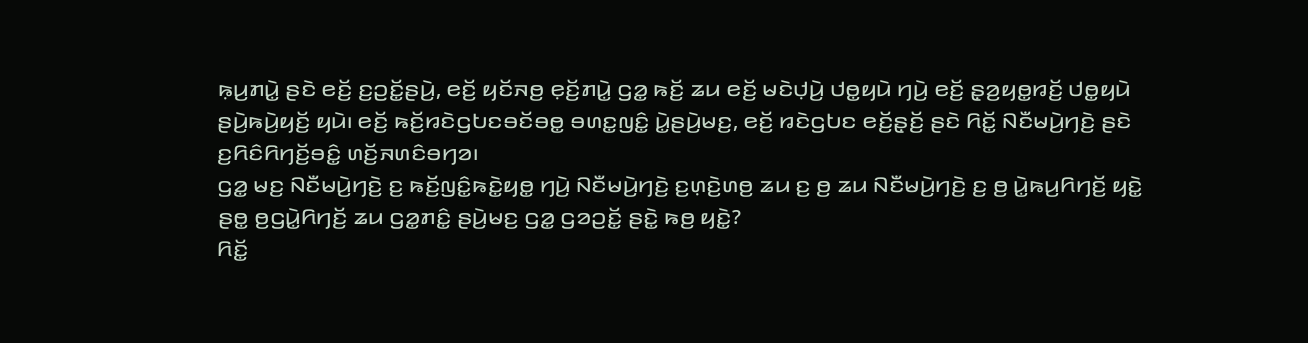ꤒ꤫ꤣ꤬ꤊꤣꤧ꤭ ꤔꤢꤧ ꤕꤢꤩ꤬ ꤢ꤬ꤑꤢꤩ꤭ꤔꤣꤧ꤬, ꤕꤢꤩ꤬ ꤟꤢꤩꤏꤥ꤬ ꤕ꤫ꤢꤩ꤬ꤊꤣꤧ꤭ ꤞꤤ꤭ ꤒꤢꤩ꤬ ꤘꤣ ꤕꤢꤩ꤬ ꤗꤢꤧꤓ꤫ꤣꤧ꤬ ꤓꤥ꤭ꤟꤣꤧ ꤚꤣꤧ꤬ ꤕꤢꤩ꤬ ꤔ꤫ꤤ꤬ꤟꤥ꤭ꤙꤢꤩ꤬ ꤓꤥ꤭ꤟꤣꤧ ꤔꤣꤧ꤬ꤒꤣꤧ꤬ꤟꤢꤩ꤬ ꤟꤣꤧ꤯ ꤕꤢꤩ꤬ ꤒꤢꤩ꤬ꤙꤢꤧꤞꤝꤢꤋꤢꤩꤋꤥ꤭ ꤋꤛꤢ꤭ꤜꤢꤨ꤭ ꤣꤧ꤭ꤔꤣꤧ꤬ꤗꤢ꤬, ꤕꤢꤩ꤬ ꤙꤢꤧꤞꤝꤢ ꤕꤢꤩ꤬ꤔ꤫ꤢꤩ꤬ ꤔꤢꤧ ꤖꤢꤩ꤭ ꤡꤢꤪꤗꤣꤧ꤬ꤚꤢꤧ꤬ ꤔꤢꤧ ꤢ꤬ꤖꤢꤨꤖꤚꤢꤩ꤬ꤋꤢꤨ꤭ ꤛꤢꤩ꤬ꤏꤛꤢꤨꤋꤚꤤ꤯
ꤞꤤ꤭ ꤗꤢ꤬ ꤡꤢꤪꤗꤣꤧ꤬ꤚꤢꤧ꤬ ꤢ꤬ ꤒꤢꤩ꤬ꤜꤢꤨ꤭ꤒꤢꤧ꤭ꤟꤥ꤭ ꤚꤣꤧ꤬ ꤡꤢꤪꤗꤣꤧ꤬ꤚꤢꤧ꤬ ꤢ꤬ꤛ꤫ꤢꤧ꤬ꤛꤥ꤬ ꤘꤣ ꤢ꤬ ꤥ꤬ ꤘꤣ ꤡꤢꤪꤗꤣꤧ꤬ꤚꤢꤧ꤬ ꤢ꤬ ꤥ꤬ ꤣꤧ꤭ꤒꤣ꤬ꤖꤚꤢꤩ꤬ ꤟꤢꤧ꤭ ꤔꤥ꤭ ꤥ꤬ꤞꤣꤧ꤭ꤖꤚꤢꤩ꤬ ꤘꤣ ꤞꤤ꤭ꤊꤢꤨ꤭ ꤔꤣꤧ꤬ꤗꤢ꤬ ꤞꤤ꤭ ꤞꤤꤑꤢꤩ꤭ ꤔꤢꤧ꤭ ꤒꤥ꤬ ꤟꤢꤧ꤭?
ꤖꤢꤩ꤭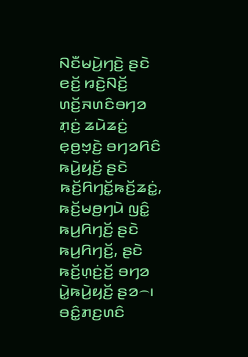ꤡꤢꤪꤗꤣꤧ꤬ꤚꤢꤧ꤬ ꤔꤢꤧ ꤕꤢꤩ꤬ ꤙꤢꤧ꤬ꤡꤢꤩ꤬ ꤛꤢꤩ꤬ꤏꤛꤢꤨꤋꤚꤤ ꤊ꤫ꤢꤦ꤬ ꤘꤣꤧꤘꤢꤦ꤬ ꤕ꤫ꤥ꤬ꤠ꤫ꤢꤧ꤬ ꤋꤚꤤꤖꤢꤨ ꤒꤣꤧ꤬ꤟꤢꤩ꤬ ꤔꤢꤧ ꤒꤢꤩ꤬ꤖꤚꤢꤩ꤭ꤒꤢꤩ꤬ꤘꤢꤦ꤭, ꤒꤢꤩ꤬ꤗꤥ꤬ꤚꤣꤧ ꤜꤢꤨ꤭ ꤒꤣ꤬ꤖꤚꤢꤩ꤬ ꤔꤢꤧ ꤒꤣ꤬ꤖꤚꤢꤩ꤬, ꤔꤢꤧ ꤒꤢꤩ꤬ꤛ꤫ꤢꤦ꤬ꤢꤩ꤬ ꤋꤚꤤ ꤣꤧ꤭ꤒꤣꤧ꤬ꤟꤢꤩ꤬ ꤔꤤ꤮꤯
ꤋꤢꤨ꤭ꤊꤢ꤬ꤛꤢꤨ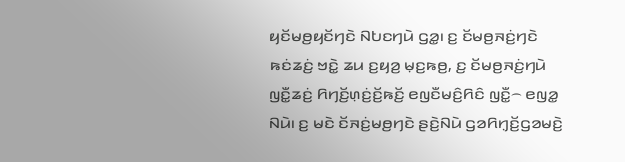ꤟꤢꤩꤗꤥ꤬ꤟꤢꤩꤚꤢꤧ ꤡꤝꤢꤚꤣꤧ ꤞꤤ꤭꤯ ꤢ꤬ ꤢꤩꤗꤥ꤬ꤏꤢꤦ꤬ꤚꤢꤧ ꤒꤢꤦꤘꤢꤦ꤬ ꤠꤢꤧ꤭ ꤘꤣ ꤢ꤬ꤟꤤ꤬ ꤗ꤫ꤢ꤬ꤒꤥ꤬, ꤢ꤬ ꤢꤩꤗꤥ꤬ꤏꤢꤦ꤬ꤚꤣꤧ ꤜꤢꤪ꤭ꤘꤢꤦ꤬ ꤖꤚꤢꤩ꤬ꤛ꤫ꤢꤦ꤬ꤢꤩ꤬ꤒꤢꤩ꤬ ꤕꤜꤢꤪꤗꤢꤨ꤬ꤖꤢꤨ ꤜꤢꤪ꤭꤮ ꤕꤜꤤ꤭ ꤡꤣꤧ꤯ ꤢ꤬ ꤗꤢꤧ ꤢꤩꤏꤢꤦ꤬ꤗꤥ꤬ꤚꤢꤧ ꤔꤢꤧ꤬ꤡꤣꤧ ꤞꤤꤖꤚ꤫ꤢꤩ꤬ꤞꤤꤗꤢꤧ꤬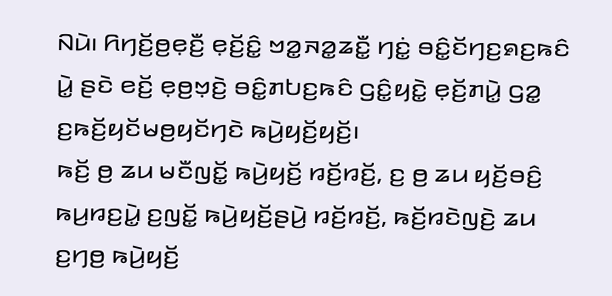ꤡꤣꤧ꤯ ꤖꤚꤢꤩ꤬ꤥ꤬ꤕ꤫ꤢꤪ꤬ ꤕ꤫ꤢꤩ꤬ꤢꤨ꤭ ꤠꤤ꤭ꤏꤤ꤭ꤘꤢꤪ꤭ ꤚꤢꤦ꤭ ꤋꤢꤨ꤭ꤢꤩꤚꤢ꤬ꤎꤢ꤬ꤒꤢꤨ ꤣꤧ꤭ ꤔꤢꤧ ꤕꤢꤩ꤬ ꤕ꤫ꤥ꤬ꤠ꤫ꤢꤧ꤬ ꤋꤢꤨ꤭ꤊꤝꤢ꤬ꤒꤢꤨ ꤞꤢꤨ꤭ꤟꤢꤧ꤭ ꤕ꤫ꤢꤩ꤬ꤊꤣꤧ꤭ ꤞꤤ꤭ ꤢ꤬ꤒꤢꤩ꤬ꤟꤢꤩꤗꤥ꤬ꤟꤢꤩꤚꤢꤧ ꤒꤣꤧ꤬ꤟꤢꤩ꤬ꤟꤢꤩ꤬꤯
ꤒꤢꤩ꤬ ꤥ꤬ ꤘꤣ ꤗꤢꤪꤜꤢꤩ꤭ ꤒꤣꤧ꤬ꤟꤢꤩ꤬ ꤙꤢꤩ꤬ꤙꤢꤩ꤬, ꤢ꤬ ꤥ꤬ ꤘꤣ ꤟꤢꤩ꤬ꤋꤢꤨ꤬ ꤒꤣ꤬ꤙꤢ꤬ꤣꤧ꤭ ꤢ꤬ꤜꤢꤩ꤭ ꤒꤣꤧ꤬ꤟꤢꤩ꤬ꤔꤣꤧ꤬ ꤙꤢꤩ꤬ꤙꤢꤩ꤬, ꤒꤢꤩ꤬ꤙꤢꤧꤜꤢꤧ꤬ ꤘꤣ ꤢ꤬ꤚꤥ꤬ ꤒꤣꤧ꤬ꤟꤢꤩ꤬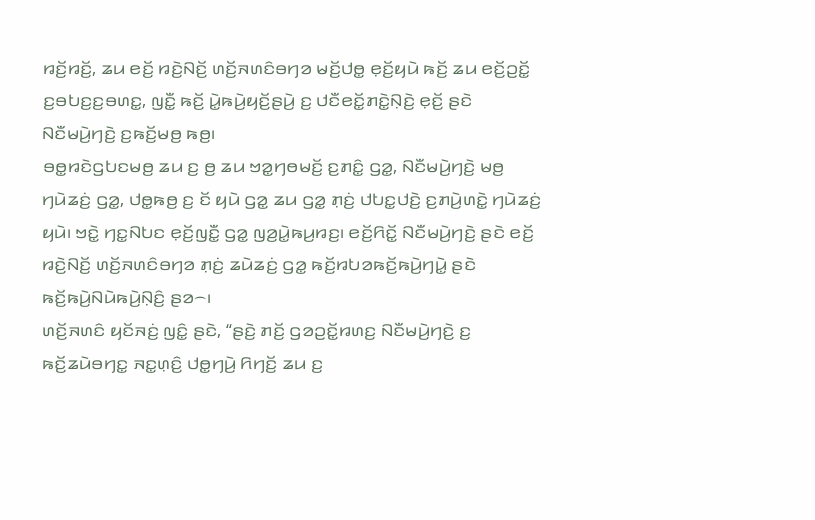ꤙꤢꤩ꤬ꤙꤢꤩ꤬, ꤘꤣ ꤕꤢꤩ꤬ ꤙꤢꤧ꤬ꤡꤢꤩ꤬ ꤛꤢꤩ꤬ꤏꤛꤢꤨꤋꤚꤤ ꤗꤢꤩ꤬ꤓꤥ꤭ ꤕ꤫ꤢꤩ꤬ꤟꤣꤧ ꤒꤢꤩ꤬ ꤘꤣ ꤕꤢꤩ꤬ꤑꤢꤩ꤭ ꤢ꤬ꤋꤝꤢ꤬ꤢ꤬ꤋꤛꤢ꤭, ꤜꤢꤪ꤭ ꤒꤢꤩ꤬ ꤣꤧ꤭ꤒꤣꤧ꤬ꤟꤢꤩ꤬ꤔꤣꤧ꤬ ꤢ꤬ ꤓꤢꤪꤕꤢꤩ꤭ꤊꤢꤧ꤭ꤡ꤫ꤢꤧ꤬ ꤕ꤫ꤢꤩ꤬ ꤔꤢꤧ ꤡꤢꤪꤗꤣꤧ꤬ꤚꤢꤧ꤬ ꤢ꤬ꤒꤢꤩ꤬ꤗꤥ꤬ ꤒꤥ꤬꤯
ꤋꤥ꤭ꤙꤢꤧꤞꤝꤢꤗꤥ꤬ ꤘꤣ ꤢ꤬ ꤥ꤬ ꤘꤣ ꤠꤤ꤭ꤚꤥꤗꤢꤩ꤬ ꤢ꤬ꤊꤢꤨ꤭ ꤞꤤ꤭, ꤡꤢꤪꤗꤣꤧ꤬ꤚꤢꤧ꤬ ꤗꤥ꤬ ꤚꤣꤧꤘꤢꤦ꤬ ꤞꤤ꤭, ꤓꤥ꤭ꤒꤥ꤬ ꤢ꤬ ꤢꤩ ꤟꤣꤧ ꤞꤤ꤭ ꤘꤣ ꤞꤤ꤭ ꤊ꤫ꤢꤦ꤬ ꤓꤝꤢ꤭ꤓꤢꤧ꤬ ꤢ꤬ꤊꤣꤧ꤬ꤛꤢꤧ꤭ ꤚꤣꤧꤘꤢꤦ꤬ ꤟꤣꤧ꤯ ꤠꤢꤧ꤭ ꤚꤢ꤭ꤡꤝꤢ ꤕ꤫ꤢꤩ꤬ꤜꤢꤪ꤭ ꤞꤤ꤭ ꤜꤤ꤬ꤣꤧ꤭ꤒꤣ꤬ꤙꤢ꤬꤯ ꤕꤢꤩ꤬ꤖꤢꤩ꤭ ꤡꤢꤪꤗꤣꤧ꤬ꤚꤢꤧ꤬ ꤔꤢꤧ ꤕꤢꤩ꤬ ꤙꤢꤧ꤬ꤡꤢꤩ꤬ ꤛꤢꤩ꤬ꤏꤛꤢꤨꤋꤚꤤ ꤊ꤫ꤢꤦ꤬ ꤘꤣꤧꤘꤢꤦ꤬ ꤞꤤ꤭ ꤒꤢꤩ꤬ꤙꤝꤤꤒꤢꤩ꤬ꤒꤣꤧ꤬ꤚꤣꤧ꤭ ꤔꤢꤧ ꤒꤢꤩ꤬ꤒꤣꤧ꤬ꤡꤣꤧꤒꤣꤧ꤬ꤡ꤫ꤢꤨ꤬ ꤔꤤ꤮꤯
ꤛꤢꤩ꤬ꤏꤛꤢꤨ ꤟꤢꤩꤏꤢꤦ꤬ ꤜꤢꤨ꤭ ꤔꤢꤧ, “ꤔꤢꤧ꤬ ꤊꤢꤩ꤬ ꤞꤤꤑꤢꤩ꤭ꤙꤛꤢ꤬ ꤡꤢꤪꤗꤣꤧ꤬ꤚꤢꤧ꤬ ꤢ꤬ ꤒꤢꤩ꤬ꤘꤣꤧꤋꤚꤢ꤭ ꤏꤢ꤭ꤛ꤫ꤢꤨ꤬ ꤓꤥ꤭ꤚꤣꤧ꤬ ꤖꤚꤢꤩ꤬ ꤘꤣ ꤢ꤬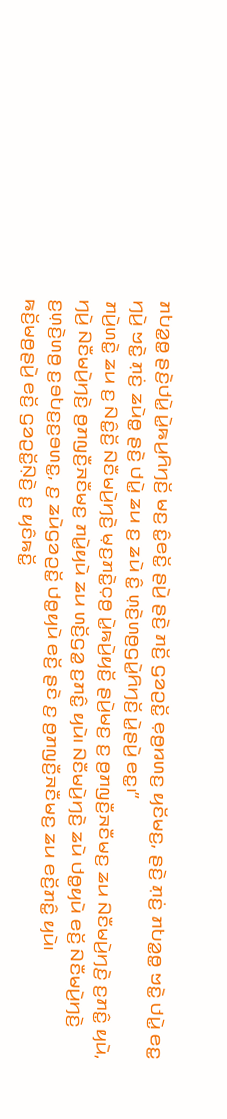ꤊꤝꤤ꤭ꤥ꤭ ꤔꤢꤧ꤬ꤓꤣꤧ꤭ ꤣꤧ꤭ꤒꤣ꤬ꤖꤚꤢꤩ꤬ ꤗꤢ꤬ ꤢꤨ꤭ꤕꤢꤩ꤭ ꤔꤣꤧ꤬ ꤔꤢꤧ꤬ ꤊꤢꤩ꤬ ꤞꤤꤑꤢꤩ꤭ ꤕ꤫ꤥ꤬ꤙꤛꤢ꤬ ꤟꤢꤩꤗꤢ꤬, ꤔꤢꤧ꤬ ꤊ꤫ꤢꤦ꤬ ꤊꤝꤤ꤭ꤥ꤭ ꤠꤢꤧ꤭ ꤓꤣꤧ꤭ ꤕꤢ꤭ ꤚꤣꤧ꤬ ꤠꤢꤧ꤭ ꤊ꤫ꤢꤦ꤬ ꤘꤣꤧꤥ꤭ ꤔꤢꤧ꤬ ꤓꤣꤧ꤭ ꤘꤣ ꤢ꤬ ꤘꤣꤧ ꤢꤨ꤭ ꤛ꤫ꤢꤧ꤬ꤛꤥ꤬ꤞꤣꤧ꤭ꤖꤚꤢꤩ꤬ ꤣꤧ꤭ꤔꤣꤧ꤬ ꤕꤢ꤭꤯”
ꤊꤣꤧ꤬ꤛꤢꤧ꤭ ꤘꤣ ꤢ꤬ ꤡꤢꤨ꤭ꤢꤩ꤬ ꤡꤢꤪꤗꤣꤧ꤬ꤚꤢꤧ꤬ ꤗ꤫ꤢ꤬ꤊꤢꤧ꤭ꤍ꤫ꤥ꤬ ꤣꤧ꤭ꤒꤣꤧ꤬ꤟꤢꤩ꤬ ꤔꤣꤧ꤬ꤗꤢ꤬ ꤢ꤬ ꤥ꤬ꤊꤜꤢꤪ꤬ꤏꤢꤪꤗꤢ꤬ ꤘꤣ ꤡꤢꤪꤗꤣꤧ꤬ꤚꤢꤧ꤬ ꤢ꤬ꤊꤢꤨ꤭ ꤟꤣꤧ, ꤚꤣꤧ꤬ ꤡꤢꤪꤗꤣꤧ꤬ꤚꤢꤧ꤬ ꤥ꤬ꤊꤜꤢꤪ꤬ꤏꤢꤪꤗꤢ꤬ ꤊꤣꤧ꤭ꤟꤣꤧ ꤘꤣ ꤛꤢꤩ꤬ꤞꤤ꤭ ꤢ꤬ꤊꤢꤨ꤭ ꤟꤣꤧ꤯ ꤡꤢꤪꤗꤣꤧ꤬ꤚꤢꤧ꤬ ꤘꤣꤧ ꤓꤥ꤭ꤟꤣꤧ ꤕꤢꤩ꤬ ꤡꤢꤪꤗꤣꤧ꤬ꤚꤢꤧ꤬ ꤢ꤬ꤛ꤫ꤢꤧ꤬ꤛꤥ꤬ ꤢ꤬ꤋꤝꤢ꤬ꤢ꤬ꤋꤛꤢ꤭, ꤢ꤬ ꤘꤣꤧꤞꤤꤑꤢꤩ꤭ ꤓꤥ꤭ꤟꤣꤧ ꤕꤢꤩ꤬ ꤔꤢꤧ ꤢ꤬ ꤥ꤬ꤊꤜꤢꤪ꤬ꤏꤢꤪꤗꤢ꤬ ꤘꤣ ꤕꤢꤩ꤬ꤊꤢꤨ꤭ ꤟꤣꤧ꤯
ꤒꤢꤩ꤬ꤗꤥ꤬ꤔꤣꤧ꤬ ꤕꤢꤩ꤬ ꤞꤤꤑꤢꤩ꤭ꤡ꤫ꤢꤧ꤬ ꤢ꤬ ꤟꤢꤨꤒꤢꤩ꤭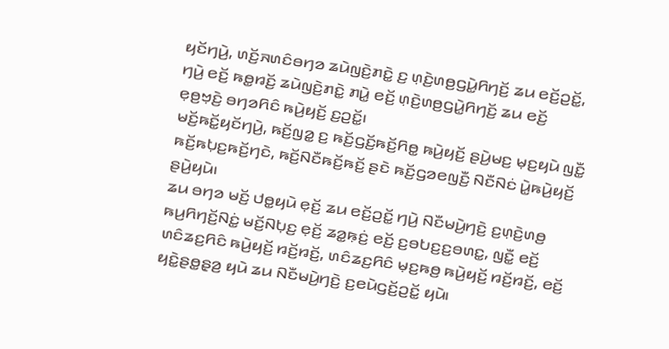ꤟꤢꤩꤚꤣꤧ꤬, ꤛꤢꤩ꤬ꤏꤛꤢꤨꤋꤚꤤ ꤘꤣꤧꤜꤢꤧ꤬ꤊꤢꤧ꤭ ꤢ꤬ ꤛ꤫ꤢꤧ꤬ꤛꤥ꤬ꤞꤣꤧ꤭ꤖꤚꤢꤩ꤬ ꤘꤣ ꤕꤢꤩ꤬ꤑꤢꤩ꤭, ꤚꤣꤧ꤬ ꤕꤢꤩ꤬ ꤒꤥ꤭ꤙꤢꤩ꤬ ꤘꤣꤧꤜꤢꤧ꤬ꤊꤢꤧ꤭ ꤊꤣꤧ꤭ ꤕꤢꤩ꤬ ꤛ꤫ꤢꤧ꤬ꤛꤥ꤬ꤞꤣꤧ꤭ꤖꤚꤢꤩ꤬ ꤘꤣ ꤕꤢꤩ꤬ ꤕ꤫ꤥ꤬ꤠ꤫ꤢꤧ꤬ ꤋꤚꤤꤖꤢꤨ ꤒꤣꤧ꤬ꤟꤢꤩ꤬ ꤢ꤬ꤑꤢꤩ꤭꤯
ꤗꤢꤩ꤬ꤒꤢꤩ꤭ꤟꤢꤩꤚꤣꤧ꤬, ꤒꤢꤩ꤬ꤜꤤ꤭ ꤢ꤬ ꤒꤢꤩ꤬ꤞꤢꤩ꤬ꤒꤢꤩ꤬ꤖꤥ꤭ ꤒꤣꤧ꤬ꤟꤢꤩ꤬ ꤔꤣꤧ꤬ꤗꤢ꤬ ꤗ꤫ꤢ꤬ꤟꤣꤧ ꤜꤢꤪ꤭ ꤒꤢꤩ꤬ꤒꤝ꤫ꤢ꤬ꤒꤢꤩ꤬ꤚꤢꤧ, ꤒꤢꤩ꤬ꤡꤢꤪꤒꤢꤩ꤬ꤒꤢꤩ꤬ ꤔꤢꤧ ꤒꤢꤩ꤬ꤞꤤꤕꤜꤢꤪ꤬ ꤡꤢꤪꤡꤢꤦ ꤣꤧ꤭ꤒꤣꤧ꤬ꤟꤢꤩ꤬ ꤔꤣꤧ꤬ꤟꤣꤧ꤯
ꤘꤣ ꤋꤚꤤ ꤗꤢꤩ꤬ ꤓꤥ꤭ꤟꤣꤧ ꤕ꤫ꤢꤩ꤬ ꤘꤣ ꤕꤢꤩ꤬ꤑꤢꤩ꤭ ꤚꤣꤧ꤬ ꤡꤢꤪꤗꤣꤧ꤬ꤚꤢꤧ꤬ ꤢ꤬ꤛ꤫ꤢꤧ꤬ꤛꤥ꤬ ꤒꤣ꤬ꤖꤚꤢꤩ꤬ꤡꤢꤦ꤭ ꤗꤢꤩ꤬ꤡꤝ꤫ꤢ꤬ ꤕ꤫ꤢꤩ꤬ ꤘꤤ꤭ꤒ꤫ꤢꤦ꤬ ꤕꤢꤩ꤬ ꤢ꤬ꤋꤝꤢ꤬ꤢ꤬ꤋꤛꤢ꤭, ꤜꤢꤪ꤭ ꤕꤢꤩ꤬ ꤛꤢꤨꤘꤢ꤬ꤖꤢꤨ ꤒꤣꤧ꤬ꤟꤢꤩ꤬ ꤙꤢꤩ꤬ꤙꤢꤩ꤬, ꤛꤢꤨꤘꤢ꤬ꤖꤢꤨ ꤗ꤫ꤢ꤬ꤒꤥ꤬ ꤒꤣꤧ꤬ꤟꤢꤩ꤬ ꤙꤢꤩ꤬ꤙꤢꤩ꤬, ꤕꤢꤩ꤬ ꤟꤢꤧ꤭ꤔꤥ꤭ꤔ꤫ꤤ꤬ ꤟꤣꤧ ꤘꤣ ꤡꤢꤪꤗꤣꤧ꤬ꤚꤢꤧ꤬ ꤢ꤬ꤕꤣꤧꤞꤢꤩ꤬ꤑꤢꤩ꤭ ꤟꤣꤧ꤯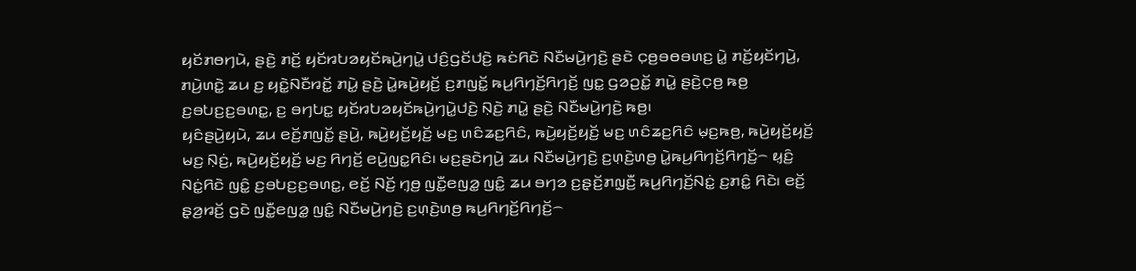ꤟꤢꤩꤊꤥꤚꤣꤧ, ꤔꤢꤧ꤬ ꤊꤢꤩ꤬ ꤟꤢꤩꤙꤝꤤꤟꤢꤩꤒꤣꤧ꤬ꤚꤣꤧ꤭ ꤓꤢꤨ꤬ꤞꤢꤩꤓꤢꤧ꤬ ꤒꤢꤦꤖꤢꤧ ꤡꤢꤪꤗꤣꤧ꤬ꤚꤢꤧ꤬ ꤔꤢꤧ ꤍ꤫ꤥ꤬ꤋꤥꤋꤛꤢ꤬ ꤣꤧ꤭ ꤊꤢꤩ꤬ꤟꤢꤩꤚꤣꤧ꤬, ꤊꤣꤧ꤬ꤛꤢꤧ꤭ ꤘꤣ ꤢ꤬ ꤟꤢꤧ꤭ꤡꤢꤪꤙꤢꤩ꤭ ꤊꤣꤧ꤭ ꤔꤢꤧ꤬ ꤣꤧ꤭ꤒꤣꤧ꤬ꤟꤢꤩ꤬ ꤢ꤬ꤊꤜꤢꤩ꤭ ꤒꤣ꤬ꤖꤚꤢꤩ꤬ꤖꤚꤢꤩ꤬ ꤜꤢ꤭ ꤞꤤꤑꤢꤩ꤭ ꤊꤣꤧ꤭ ꤔꤢꤧ꤬ꤍ꤫ꤥ꤬ ꤒꤥ꤬ ꤢ꤬ꤋꤝꤢ꤬ꤢ꤬ꤋꤛꤢ꤭, ꤢ꤬ ꤋꤚꤝꤢ꤭ ꤟꤢꤩꤙꤝꤤꤟꤢꤩꤒꤣꤧ꤬ꤚꤣꤧ꤭ꤓꤢꤧ꤬ ꤡ꤫ꤢꤧ꤬ ꤊꤣꤧ꤭ ꤔꤢꤧ꤬ ꤡꤢꤪꤗꤣꤧ꤬ꤚꤢꤧ꤬ ꤒꤥ꤬꤯
ꤟꤢꤨꤔꤣꤧ꤬ꤟꤣꤧ, ꤘꤣ ꤕꤢꤩ꤬ꤊꤜꤢꤩ꤭ ꤔꤣꤧ꤬, ꤒꤣꤧ꤬ꤟꤢꤩ꤬ꤟꤢꤩ꤬ ꤗꤢ꤬ ꤛꤢꤨꤘꤢ꤬ꤖꤢꤨ, ꤒꤣꤧ꤬ꤟꤢꤩ꤬ꤟꤢꤩ꤬ ꤗꤢ꤬ ꤛꤢꤨꤘꤢ꤬ꤖꤢꤨ ꤗ꤫ꤢ꤬ꤒꤥ꤬, ꤒꤣꤧ꤬ꤟꤢꤩ꤬ꤟꤢꤩ꤬ ꤗꤢ꤬ ꤡ꤫ꤢꤦ꤬, ꤒꤣꤧ꤬ꤟꤢꤩ꤬ꤟꤢꤩ꤬ ꤗꤢ꤬ ꤖꤚꤢꤩ꤬ ꤕꤣꤧ꤬ꤜꤢ꤭ꤖꤢꤨ꤯ ꤗꤢ꤬ꤔꤢꤧꤚꤣꤧ꤬ ꤘꤣ ꤡꤢꤪꤗꤣꤧ꤬ꤚꤢꤧ꤬ ꤢ꤬ꤛ꤫ꤢꤧ꤬ꤛꤥ꤬ ꤣꤧ꤭ꤒꤣ꤬ꤖꤚꤢꤩ꤬ꤖꤚꤢꤩ꤬꤮ ꤟ꤫ꤢꤨ꤬ ꤡꤢꤦ꤭ꤖꤢꤧ ꤜꤢꤨ꤭ ꤢ꤬ꤋꤝꤢ꤬ꤢ꤬ꤋꤛꤢ꤭, ꤕꤢꤩ꤬ ꤡꤢꤩ꤬ ꤚ꤫ꤥ꤬ ꤜꤢꤪ꤭ꤕꤜꤤ꤭ ꤜꤢꤨ꤭ ꤘꤣ ꤋꤚꤤ ꤢ꤬ꤔ꤫ꤢꤩ꤬ꤊꤜ꤫ꤢꤪ꤬ ꤒꤣ꤬ꤖꤚꤢꤩ꤬ꤡꤢꤦ꤭ ꤢ꤬ꤊꤢꤨ꤭ ꤖꤢꤧ꤯ ꤕꤢꤩ꤬ ꤔ꤫ꤤ꤬ꤙꤢꤩ꤬ ꤞꤢꤧ ꤜꤢꤪ꤭ꤕꤜꤤ꤭ ꤜꤢꤨ꤭ ꤡꤢꤪꤗꤣꤧ꤬ꤚꤢꤧ꤬ ꤢ꤬ꤛ꤫ꤢꤧ꤬ꤛꤥ꤬ ꤒꤣ꤬ꤖꤚꤢꤩ꤬ꤖꤚꤢꤩ꤬꤮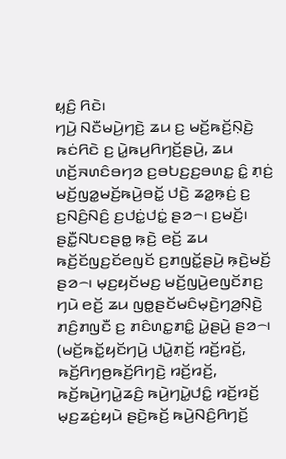ꤟ꤫ꤢꤨ꤬ ꤖꤢꤧ꤯
ꤚꤣꤧ꤬ ꤡꤢꤪꤗꤣꤧ꤬ꤚꤢꤧ꤬ ꤘꤣ ꤢ꤬ ꤗꤢꤩ꤬ꤒꤢꤩ꤬ꤡ꤫ꤢꤧ꤬ ꤒꤢꤦꤖꤢꤧ ꤢ꤬ ꤣꤧ꤭ꤒꤣ꤬ꤖꤚꤢꤩ꤬ꤔꤣꤧ꤬, ꤘꤣ ꤛꤢꤩ꤬ꤏꤛꤢꤨꤋꤚꤤ ꤢ꤬ꤋꤝꤢ꤬ꤢ꤬ꤋꤛꤢ꤭ ꤢꤨ꤭ ꤊ꤫ꤢꤦ꤬ ꤗꤢꤩ꤬ꤜꤤ꤭ꤗꤢꤩ꤬ꤒꤣꤧ꤬ꤋꤢꤩ꤭ ꤓꤢꤧ꤬ ꤘꤤ꤭ꤒ꤫ꤢꤦ꤬ ꤢ꤬ ꤢ꤬ꤡꤢꤨ꤬ꤡꤢꤨ꤬ ꤢ꤬ꤓꤢꤦ꤭ꤓꤢꤦ꤭ ꤔꤤ꤮꤯ ꤢ꤬ꤗꤢꤩ꤬꤯
ꤔꤢꤪ꤭ꤡꤝꤢꤔꤥ꤭ ꤒ꤫ꤢꤧ꤬ ꤕꤢꤩ꤬ ꤘꤣ ꤒꤢꤩ꤬ꤢꤩꤜꤢ꤬ꤢꤩꤕꤜꤢꤩ ꤢ꤬ꤊꤜꤢꤩ꤭ꤔꤣꤧ꤬ ꤒ꤫ꤢꤧ꤬ꤗꤢꤩ꤬ ꤔꤤ꤮꤯ ꤗ꤫ꤢ꤬ꤟꤢꤩꤗꤢ꤬ ꤗꤢꤩ꤬ꤜꤣꤧ꤬ꤕꤜꤢꤩꤊꤢ꤬ ꤚꤣꤧ ꤕꤢꤩ꤬ ꤘꤣ ꤜꤥ꤭ꤔꤢꤩꤗꤢꤨꤗ꤫ꤢꤧ꤬ꤚꤤ꤬ꤡ꤫ꤢꤧ꤬ ꤊꤢꤨ꤬ꤊꤜꤢꤪ ꤢ꤬ ꤊꤢꤨꤛꤢ꤭ꤊꤢꤨ꤭ ꤣꤧ꤭ꤔꤣꤧ꤬ ꤔꤤ꤮꤯ (ꤗꤢꤩ꤬ꤒꤢꤩ꤭ꤟꤢꤩꤚꤣꤧ꤬ ꤓꤣꤧ꤭ꤊ꤫ꤢꤩ꤬ ꤙꤢꤩ꤬ꤙꤢꤩ꤬, ꤒꤢꤩ꤬ꤖꤚꤥ꤬ꤒꤢꤩ꤬ꤖꤚꤢꤧ꤬ ꤙꤢꤩ꤬ꤙꤢꤩ꤬, ꤒꤢꤩ꤬ꤒꤣꤧ꤬ꤚꤣꤧ꤭ꤘꤢꤨ꤬ ꤒꤣꤧ꤬ꤚꤣꤧ꤭ꤓꤢꤨ꤭ ꤙꤢꤩ꤬ꤙꤢꤩ꤬ ꤗ꤫ꤢ꤬ꤘꤢꤦ꤬ꤟꤣꤧ ꤔꤢꤧ꤬ꤒꤢꤩ꤬ ꤒꤣꤧ꤬ꤡꤢꤨ꤬ꤖꤚꤢꤩ꤬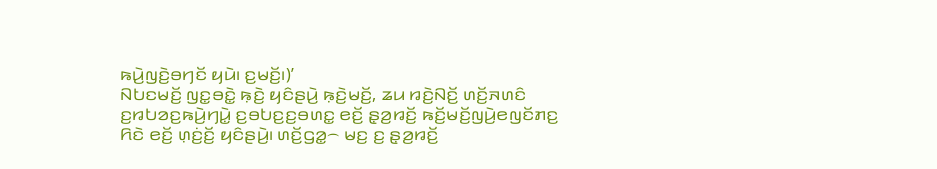ꤒꤣꤧ꤬ꤜꤢꤧ꤬ꤋꤚꤢꤩ ꤟꤣꤧ꤯ ꤢ꤬ꤗꤢꤩ꤬꤯)’
ꤡꤝꤢꤗꤢꤩ꤬ ꤜꤢ꤭ꤋꤢꤧ꤭ ꤒ꤫ꤢꤧ꤬ ꤟꤢꤨꤔꤣꤧ꤬ ꤒ꤫ꤢꤧ꤬ꤗꤢꤩ꤬, ꤘꤣ ꤙꤢꤧ꤬ꤡꤢꤩ꤬ ꤛꤢꤩ꤬ꤏꤛꤢꤨ ꤢ꤬ꤙꤝꤤꤢ꤬ꤒꤣꤧ꤬ꤚꤣꤧ꤭ ꤢ꤬ꤋꤝꤢ꤬ꤢ꤬ꤋꤛꤢ꤭ ꤕꤢꤩ꤬ ꤔ꤫ꤤ꤬ꤙꤢꤩ꤬ ꤒꤢꤩ꤬ꤗꤢꤩ꤬ꤜꤣꤧ꤬ꤕꤜꤢꤩꤊꤢ꤬ ꤖꤢꤧ ꤕꤢꤩ꤬ ꤛ꤫ꤢꤦ꤬ꤢꤩ꤬ ꤟꤢꤨꤔꤣꤧ꤬꤯ ꤛꤢꤩ꤬ꤞꤤ꤭꤮ ꤗꤢ꤬ ꤢ꤬ ꤔ꤫ꤤ꤬ꤙꤢꤩ꤬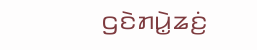ꤞꤢꤧꤊꤣꤧ꤭ꤘꤢꤦ꤬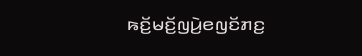ꤒꤢꤩ꤬ꤗꤢꤩ꤬ꤜꤣꤧ꤬ꤕꤜꤢꤩꤊꤢ꤬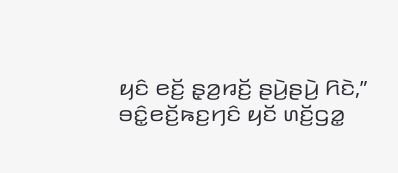ꤟꤢꤨ ꤕꤢꤩ꤬ ꤔ꤫ꤤ꤬ꤙꤢꤩ꤬ ꤔꤣꤧ꤬ꤔꤣꤧ꤬ ꤖꤢꤧ,” ꤋꤢꤨ꤭ꤕꤢꤩ꤬ꤒꤢ꤬ꤚꤢꤨ ꤟꤢꤩ ꤛꤢꤩ꤬ꤞꤤ꤭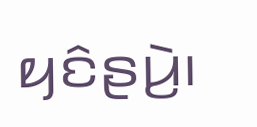ꤟꤢꤨꤔꤣꤧ꤬꤯